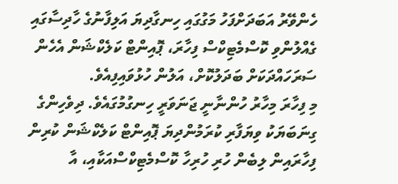ހެންވޭރު އަބަދަށްފަހު މަގުގައި ހިނގާދިޔަ އަލިފާނުގެ ހާދިސާގައި ގެއްލުންވި ކޮސްމެޓިކްސް ފިހާރަ، ޕޮއިންޓް ކަލެކްޝަން އެހެން ސަރަހައްދަކަށް ބަދަލުކޮށް، އަލުން ހުޅުވައިފިއެވެ.
މި ފިހާރަ މިހާރު ހުންނާނީ ޖަނަވަރީ ހިނގުމުގައެވެ. ދިވެހިންގެ ގިނަބަޔަކު ވިޔަފާރި ކުރަމުންދިޔަ ޕޮއިންޓް ކަލެކްޝަން ކުރިން ފިހާރައިން ލިބެން ހުރި ހުރިހާ ކޮސްމެޓިކްސްއަކާއި، އާ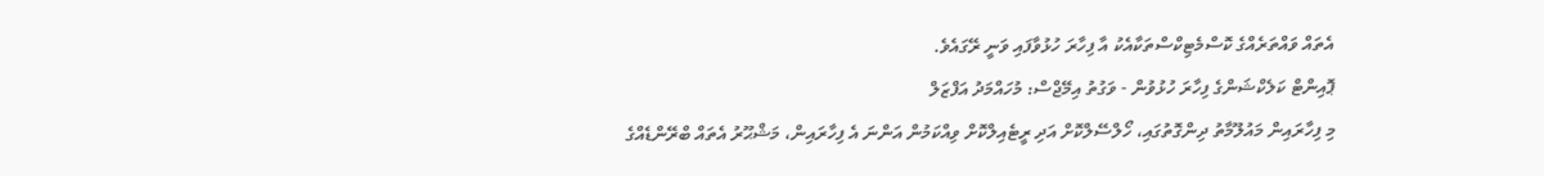އެތައް ވައްތަރެއްގެ ކޮސްމެޓިކްސްތަކާއެކު އާ ފިހާރަ ހުޅުވާފައި ވަނީ ރޭގައެވެ.
ޕޮއިންޓް ކަލެކްޝަންގެ ފިހާރަ ހުޅުވުން - ވަގުތު އިމޭޖްސް: މުހައްމަދު އަފްޒަލް
މި ފިހާރައިން މައުލޫމާތު ދިންގޮތުގައި، ހޯލްސޭލްކޮށް އަދި ރީޓެއިލްކޮށް ވިއްކަމުން އަންނަ އެ ފިހާރައިން، މަޝްޙޫރު އެތައް ބްރޭންޑެއްގެ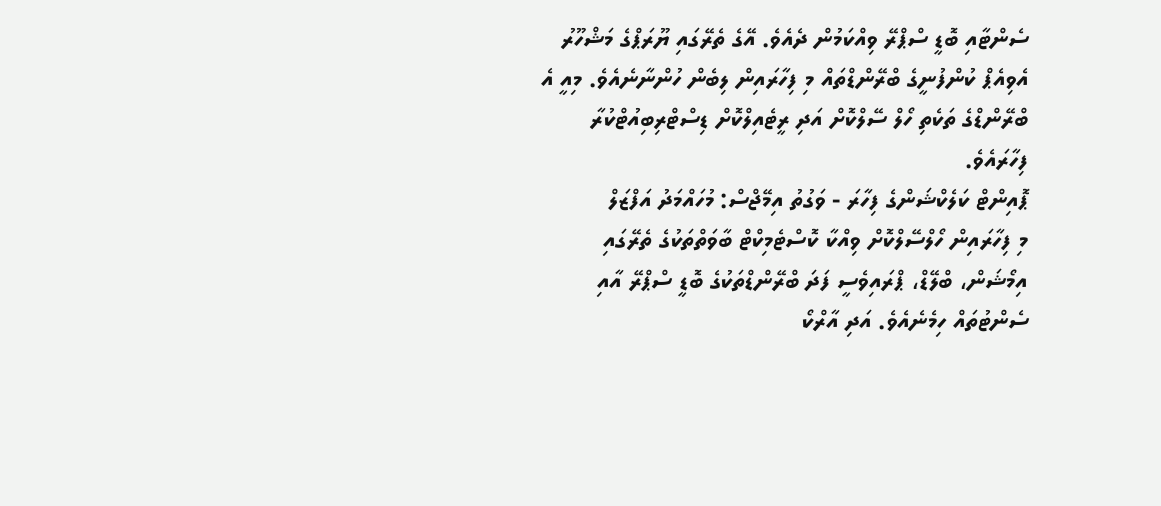ސެންޓާއި ބޮޑީ ސްޕްރޭ ވިއްކަމުން ދެއެވެ. އޭގެ ތެރޭގައި ޔޫރަޕްގެ މަޝްހޫރު އެވިއެޕް ކުންފުނީގެ ބްރޭންޑްތައް މި ފިހާރައިން ލިބެން ހުންނާނެއެވެ. މިއީ އެ ބްރޭންޑްގެ ތަކެތި ހޯލް ސޭލްކޮށް އަދި ރީޓެއިލްކޮށް ޑިސްޓްރިބިއުޓްކުރާ ފިހާރައެވެ.
ޕޮއިންޓް ކަލެކްޝަންގެ ފިހާރަ - ވަގުތު އިމޭޖްސް: މުހައްމަދު އަފްޒަލް
މި ފިހާރައިން ހޯލްސޭލްކޮށް ވިއްކާ ކޮސްޓެމިކްޓް ބާވަތްތަކުގެ ތެރޭގައި އިމޯޝަން، ބްލޭޑް، ޕްރައިވެސީ ފަދަ ބްރޭންޑްތަކުގެ ބޮޑީ ސްޕްރޭ އާއި ސެންޓުތައް ހިމެނެއެވެ. އަދި އާރްކޯ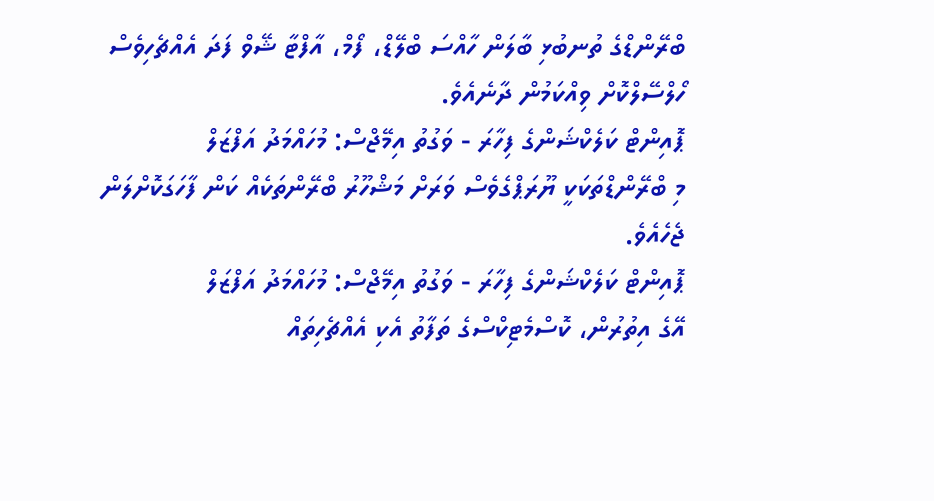ބްރޭންޑްގެ ތުނބުޅި ބާލަން ހާއްސަ ބްލޭޑް، ފޯމް، އާފްޓާ ޝޭވް ފަދަ އެއްޗެހިވެސް ހޯލްސޭލްކޮށް ވިއްކަމުން ދާނެއެވެ.
ޕޮއިންޓް ކަލެކްޝަންގެ ފިހާރަ - ވަގުތު އިމޭޖްސް: މުހައްމަދު އަފްޒަލް
މި ބްރޭންޑްތަކަކީ ޔޫރަޕްގެވެސް ވަރަށް މަޝްހޫރު ބްރޭންތަކެއް ކަން ފާހަގަކޮށްލަން ޖެހެއެވެ.
ޕޮއިންޓް ކަލެކްޝަންގެ ފިހާރަ - ވަގުތު އިމޭޖްސް: މުހައްމަދު އަފްޒަލް
އޭގެ އިތުރުން، ކޮސްމެޓިކްސްގެ ތަފާތު އެކި އެއްޗެހިތައް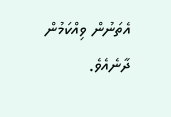އެތަނުން ވިއްކަމުން ދާނެއެވެ.